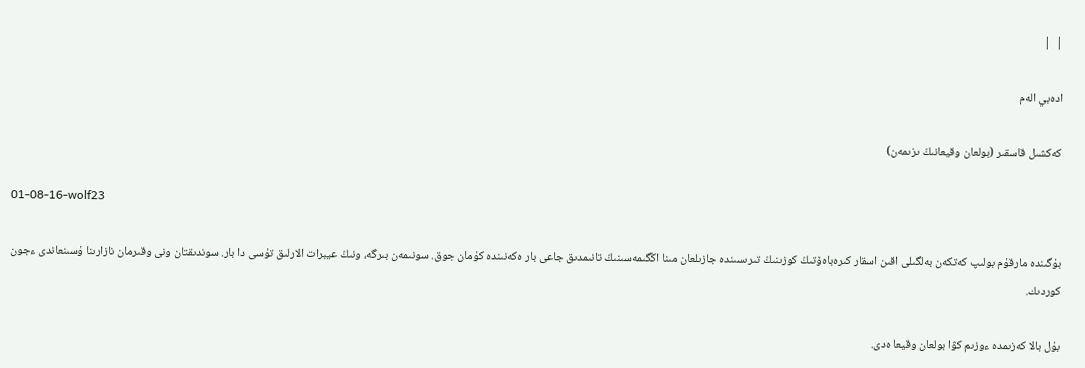|  |

ادەبي الەم

كەكشىل قاسقىر (بولعان وقيعانىڭ ىزىمەن)

01-08-16-wolf23

بۇگىندە مارقۇم بولىپ كەتكەن بەلگىلى اقىن اسقار كىرەباەۆتىڭ كوزىنىڭ تىرىسىندە جازىلعان مىنا اڭگىمەسىنىڭ تانىمدىق جاعى بار ەكەنىندە كۇمان جوق. سونىمەن بىرگە، ونىڭ عيبرات الارلىق تۇسى دا بار. سوندىقتان ونى وقىرمان نازارىنا ۇسىنعاندى ءجون كوردىك.

بۇل بالا كەزىمدە ءوزىم كۋا بولعان وقيعا ەدى.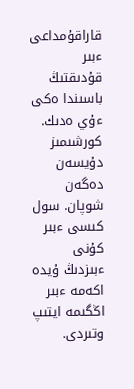قاراقۇمداعى ءبىر قۇدىقتىڭ باسىندا ەكى ءۇي ەدىك. كورشىمىز دۇيسەن دەگەن شوپان. سول كىسى ءبىر كۇنى ءبىزدىڭ ۇيدە اكەمە ءبىر اڭگىمە ايتىپ وتىردى.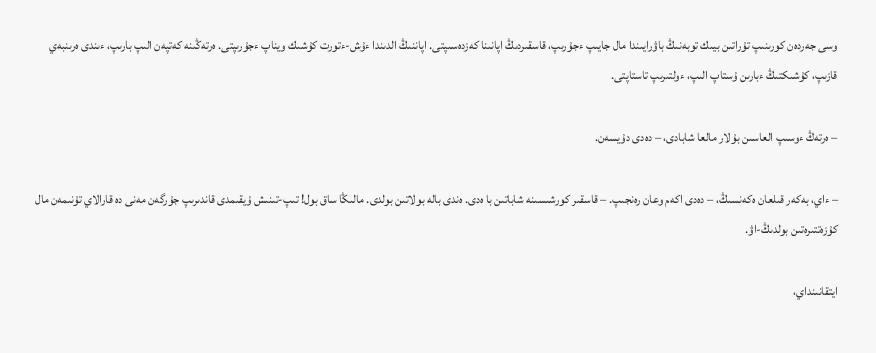وسى جەردەن كورىنىپ تۇراتىن بيىك توبەنىڭ باۋرايىندا مال جايىپ ءجۇرىپ، قاسقىردىڭ اپانىنا كەزدەسىپتى. اپاننىڭ الدىندا ءۇش-ءتورت كۇشىك ويناپ ءجۇرىپتى. ەرتەڭىنە كەتپەن الىپ بارىپ، ءىندى ەرىنبەي قازىپ، كۇشىكتىڭ ءبارىن ۇستاپ الىپ، ءولتىرىپ تاستاپتى.

– ەرتەڭ ءوسىپ العاسىن بۇلار مالعا شابادى، – دەدى دۇيسەن.

– ءاي، بەكەر قىلعان ەكەنسىڭ، – دەدى اكەم وعان رەنجىپ. – قاسقىر كورشىسىنە شاباتىن با ەدى. ەندى بالە بولاتىن بولدى. مالىڭا ساق بول! تىپ-تىنىش ۇيقىمدى قاندىرىپ جۇرگەن مەنى دە قارالاي تۇنىمەن مال كۇزەتتىرەتىن بولدىڭ-اۋ.

ايتقانىنداي،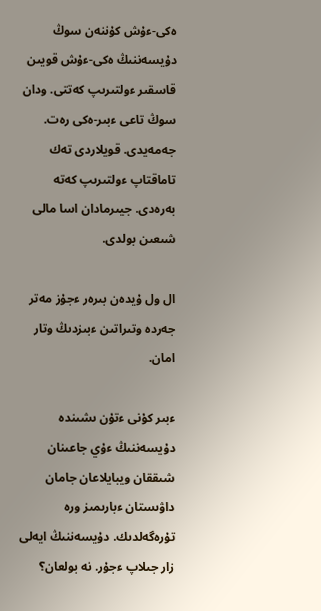ەكى-ءۇش كۇننەن سوڭ دۇيسەننىڭ ەكى-ءۇش قويىن قاسقىر ءولتىرىپ كەتتى. ودان سوڭ تاعى ءبىر-ەكى رەت. جەمەيدى. قويلاردى تەك تاماقتاپ ءولتىرىپ كەتە بەرەدى. جيىرمادان اسا مالى شىعىن بولدى.

ال ول ۇيدەن بىرەر ءجۇز مەتر جەردە وتىراتىن ءبىزدىڭ وتار امان.

ءبىر كۇنى ءتۇن ىشىندە دۇيسەننىڭ ءۇي جاعىنان شىققان ويبايلاعان جامان داۋىستان ءبارىمىز ورە تۇرەگەلدىك. دۇيسەننىڭ ايەلى زار جىلاپ ءجۇر. نە بولعان؟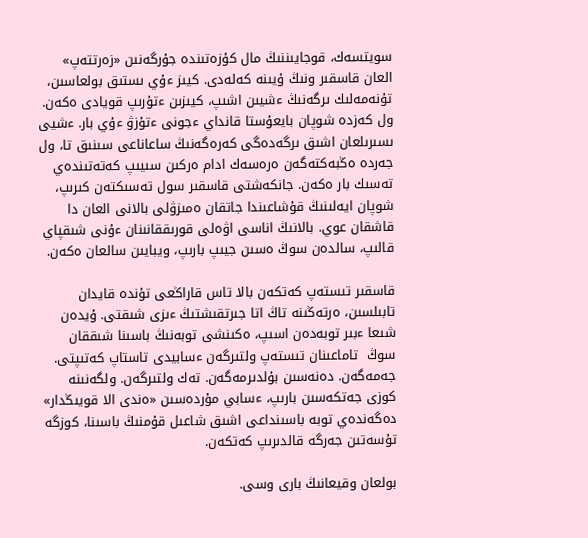سويتسەك، قوجايىننىڭ مال كۇزەتىندە جۇرگەنىن «زەرتتەپ» العان قاسقىر ونىڭ ۇيىنە كەلەدى. كيىز ءۇي ىستىق بولعاسىن، تۇنەمەلىك ىرگەنىڭ ءشيىن اشىپ، كيىزىن ءتۇرىپ قويادى ەكەن. ول كەزدە شوپان بايعۇستا قانداي ءجونى ءتۇزۋ ءۇي بار. ءشيى ىسىرىلعان اشىق ىرگەدەگى كەرەگەنىڭ ساعاناعى سىنىق تا، ول جەردە ەڭبەكتەگەن ەرەسەك ادام ەركىن سىيىپ كەتەتىندەي تەسىك بار ەكەن. جانكەشتى قاسقىر سول تەسىكتەن كىرىپ، شوپان ايەلىنىڭ قۇشاعىندا جاتقان ەمىزۋلى بالانى العان دا قاشقان عوي. بالانىڭ اناسى اۋەلى قورىققانىنان ءۇنى شىقپاي قالىپ، سالدەن سوڭ ەسىن جيىپ بارىپ، ويبايىن سالعان ەكەن.

قاسقىر تىستەپ كەتكەن بالا تاس قاراڭعى تۇندە قايدان تابىلسىن، ەرتەڭىنە تاڭ اتا جىرتقىشتىڭ ءىزى شىقتى. ۇيدەن شىعا ءبىر توبەدەن اسىپ، ەكىنشى توبەنىڭ باسىنا شىققان سوڭ  تاماعىنان تىستەپ ولتىرگەن ءسابيدى تاستاپ كەتىپتى. جەمەگەن. دەنەسىن بۇلدىرمەگەن. تەك ولتىرگەن. ولگەنىنە كوزى جەتكەسىن بارىپ، ءسابي مۇردەسىن «ەندى الا قويىڭدار» دەگەندەي توبە باسىنداعى اشىق شاعىل قۇمنىڭ باسىنا، كوزگە تۇسەتىن جەرگە قالدىرىپ كەتكەن.

بولعان وقيعانىڭ بارى وسى.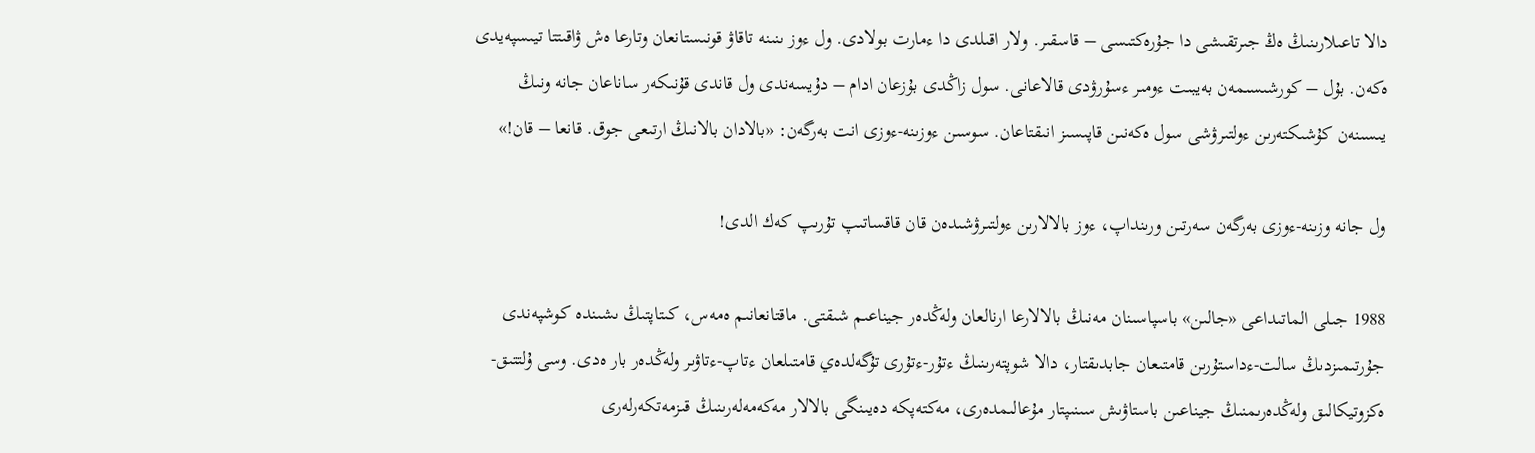دالا تاعىلارىنىڭ ەڭ جىرتقىشى دا جۇرەكتىسى – قاسقىر. ولار اقىلدى دا ءمارت بولادى. ول ءوز ىنىنە تاقاۋ قونىستانعان وتارعا ەش ۋاقىتتا تيىسپەيدى ەكەن. بۇل – كورشىسىمەن بەيبىت ءومىر ءسۇرۋدى قالاعانى. سول زاڭدى بۇزعان ادام – دۇيسەندى ول قاندى قۇنىكەر ساناعان جانە ونىڭ يىسىنەن كۇشىكتەرىن ءولتىرۋشى سول ەكەنىن قاپىسىز انىقتاعان. سوسىن ءوزىنە-ءوزى انت بەرگەن: «بالادان بالانىڭ ارتىعى جوق. قانعا – قان!»

ول جانە وزىنە-ءوزى بەرگەن سەرتىن ورىنداپ، ءوز بالالارىن ءولتىرۋشىدەن قان قاقساتىپ تۇرىپ كەك الدى!

1988 جىلى الماتىداعى «جالىن» باسپاسىنان مەنىڭ بالالارعا ارنالعان ولەڭدەر جيناعىم شىقتى. ماقتانعانىم ەمەس، كىتاپتىڭ ىشىندە كوشپەندى جۇرتىمىزدىڭ سالت-ءداستۇرىن قامتىعان جابدىقتار، دالا شوپتەرىنىڭ ءتۇر-ءتۇرى تۇگەلدەي قامتىلعان ءتاپ-ءتاۋىر ولەڭدەر بار ەدى. وسى ۇلتتىق-ەكزوتيكالىق ولەڭدەرىمنىڭ جيناعىن باستاۋىش سىنىپتار مۇعالىمدەرى، مەكتەپكە دەيىنگى بالالار مەكەمەلەرىنىڭ قىزمەتكەرلەرى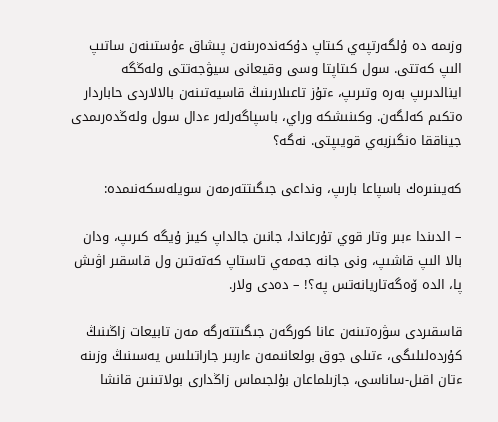وزىمە دە ۇلگەرتپەي كىتاپ دۇكەندەرىنەن پىشاق ءۇستىنەن ساتىپ الىپ كەتتى. سول كىتاپتا وسى وقيعانى سيۋجەتتى ولەڭگە اينالدىرىپ بەرە وتىرىپ، ءتۇز تاعىلارىنىڭ قاسيەتىنەن بالالاردى حاباردار ەتكىم كەلگەن. وكىنىشكە وراي، باسپاگەرلەر ءدال سول ولەڭدەرىمدى جيناققا ەنگىزبەي قويىپتى. نەگە؟

كەيىنىرەك باسپاعا بارىپ، ونداعى جىگىتتەرمەن سويلەسكەنىمدە:

– الدىندا ءبىر وتار قوي تۇرعاندا، جانىن جالداپ كيىز ۇيگە كىرىپ، ودان بالا الىپ قاشىپ، ونى جانە جەمەي تاستاپ كەتەتىن ول قاسقىر اۋىش پا، الدە ۆەگەتاريانەتس پە؟! – دەدى ولار.

قاسقىردى سۋرەتىنەن عانا كورگەن جىگىتتەرگە مەن تابيعات زاڭىنىڭ كۇردەلىلىگى، ءتىلى جوق بولعانىمەن ءاربىر جاراتىلىس يەسىنىڭ وزىنە ءتان اقىل-ساناسى، جازىلماعان بۇلجىماس زاڭدارى بولاتىنىن قانشا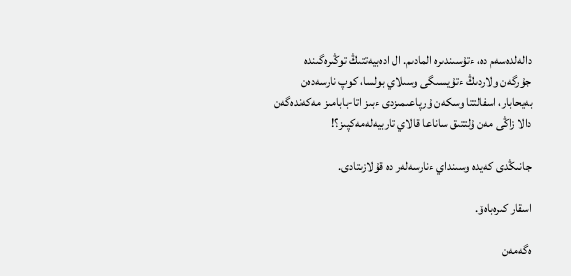دالەلدەسەم دە، ءتۇسىندىرە المادىم. ال ادەبيەتتىڭ توڭىرەگىندە جۇرگەن ولاردىڭ ءتۇيسىگى وسىلاي بولسا، كوپ نارسەدەن بەيحابار، اسفالتتا وسكەن ۇرپاعىمىزدى ءبىز اتا-بابامىز مەكەندەگەن دالا زاڭى مەن ۇلتتىق ساناعا قالاي تاربيەلەمەكپىز؟!

جانىڭدى كەيدە وسىنداي ءنارسەلەر دە قۇلازىتادى.

اسقار كىرەباەۆ.

ەگەمەن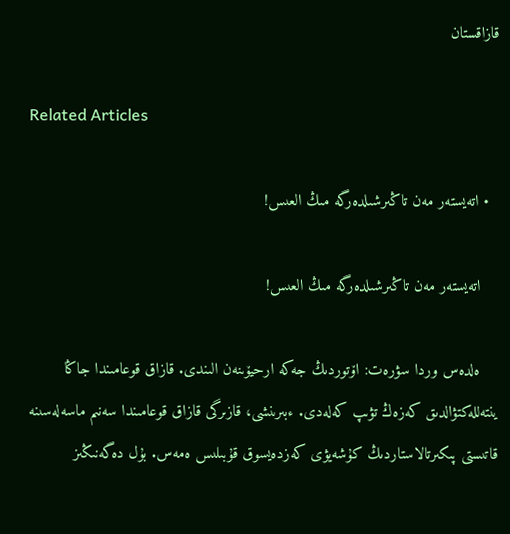قازاقستان

Related Articles

  • اتەيستەر مەن تاڭىرشىلدەرگە مىڭ العىس!

    اتەيستەر مەن تاڭىرشىلدەرگە مىڭ العىس!

    ەلدەس وردا سۋرەت: اۆتوردىڭ جەكە ارحيۆىنەن الىندى. قازاق قوعامىندا جاڭا ينتەللەكتۋالدىق كەزەڭ تۋىپ كەلەدى. ءبىرىنشى، قازىرگى قازاق قوعامىندا سەنىم ماسەلەسىنە قاتىستى پىكىرتالاستاردىڭ كۇشەيۋى كەزدەيسوق قۇبىلىس ەمەس. بۇل دەگەنىڭىز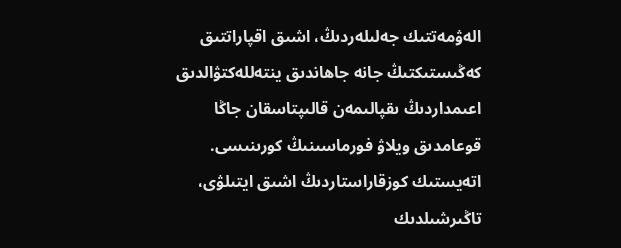الەۋمەتتىك جەلىلەردىڭ، اشىق اقپاراتتىق كەڭىستىكتىڭ جانە جاھاندىق ينتەللەكتۋالدىق اعىمداردىڭ ىقپالىمەن قالىپتاسقان جاڭا قوعامدىق ويلاۋ فورماسىنىڭ كورىنىسى. اتەيستىك كوزقاراستاردىڭ اشىق ايتىلۋى، تاڭىرشىلدىك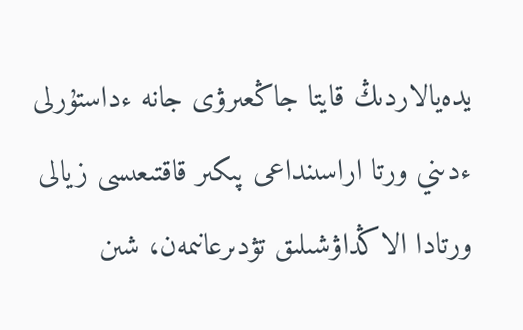يدەيالاردىڭ قايتا جاڭعىرۋى جانە ءداستۇرلى ءدىني ورتا اراسىنداعى پىكىر قاقتىعىسى زيالى ورتادا الاڭداۋشىلىق تۋدىرعانىمەن، شىن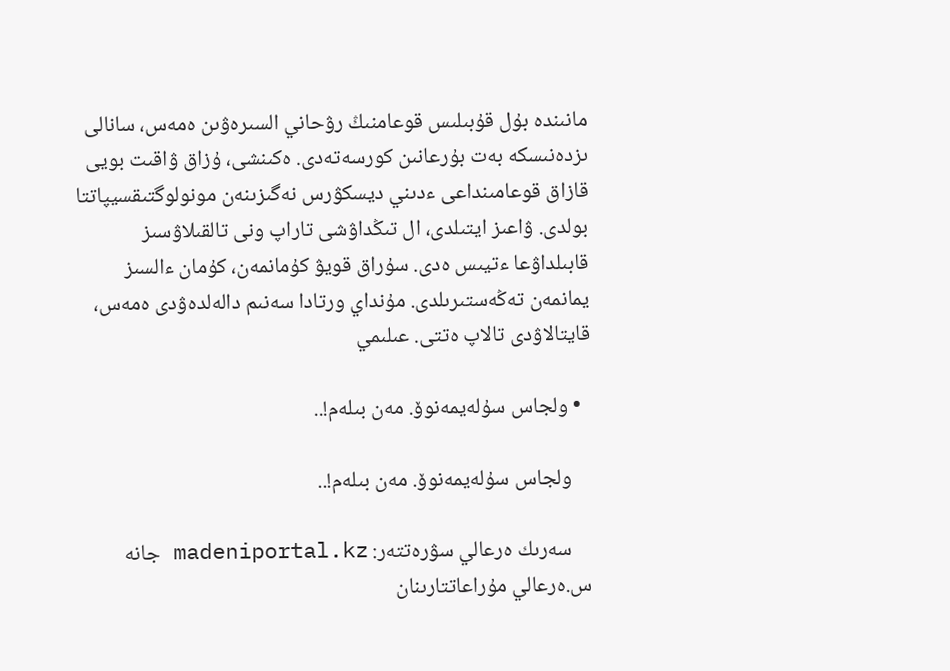مانىندە بۇل قۇبىلىس قوعامنىڭ رۋحاني السىرەۋىن ەمەس، سانالى ىزدەنىسكە بەت بۇرعانىن كورسەتەدى. ەكىنشى، ۇزاق ۋاقىت بويى قازاق قوعامىنداعى ءدىني ديسكۋرس نەگىزىنەن مونولوگتىقسيپاتتا بولدى. ۋاعىز ايتىلدى، ال تىڭداۋشى تاراپ ونى تالقىلاۋسىز قابىلداۋعا ءتيىس ەدى. سۇراق قويۋ كۇمانمەن، كۇمان ءالسىز يمانمەن تەڭەستىرىلدى. مۇنداي ورتادا سەنىم دالەلدەۋدى ەمەس، قايتالاۋدى تالاپ ەتتى. عىلىمي

  • ولجاس سۇلەيمەنوۆ. مەن بىلەم!..

    ولجاس سۇلەيمەنوۆ. مەن بىلەم!..

    سەرىك ەرعالي سۋرەتتەر: madeniportal.kz جانە س.ەرعالي مۇراعاتتارىنان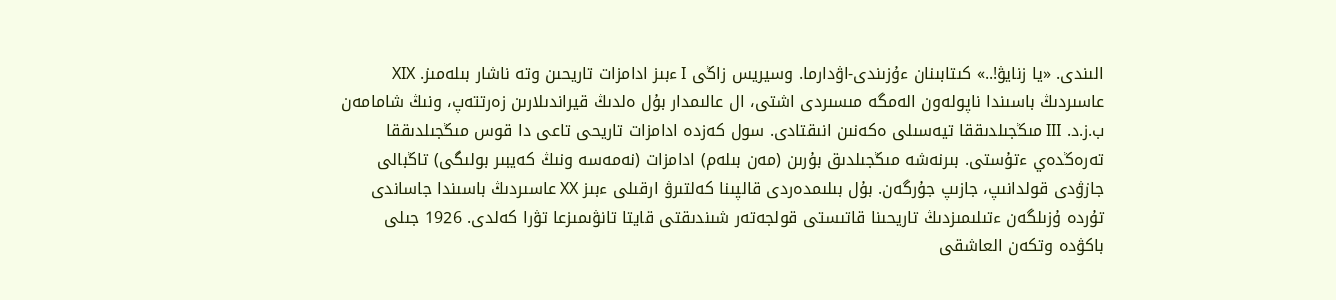الىندى. «يا زنايۋ!..» كىتابىنان ءۇزىندى-اۋدارما. وسيريس زاڭى I ءبىز ادامزات تاريحىن وتە ناشار بىلەمىز. XIX عاسىردىڭ باسىندا ناپولەون الەمگە مىسىردى اشتى، ال عالىمدار بۇل ەلدىڭ قيراندىلارىن زەرتتەپ، ونىڭ شامامەن ب.ز.د. III مىڭجىلدىققا تيەسىلى ەكەنىن انىقتادى. سول كەزدە ادامزات تاريحى تاعى دا قوس مىڭجىلدىققا تەرەڭدەي ءتۇستى. بىرنەشە مىڭجىلدىق بۇرىن (مەن بىلەم) ادامزات (نەمەسە ونىڭ كەيبىر بولىگى) تاڭبالى جازۋدى قولدانىپ، جازىپ جۇرگەن. بۇل بىلىمدەردى قالپىنا كەلتىرۋ ارقىلى ءبىز XX عاسىردىڭ باسىندا جاساندى تۇردە ۇزىلگەن ءتىلىمىزدىڭ تاريحىنا قاتىستى قولجەتەر شىندىقتى قايتا تانۋىمىزعا تۋرا كەلدى. 1926 جىلى باكۋدە وتكەن العاشقى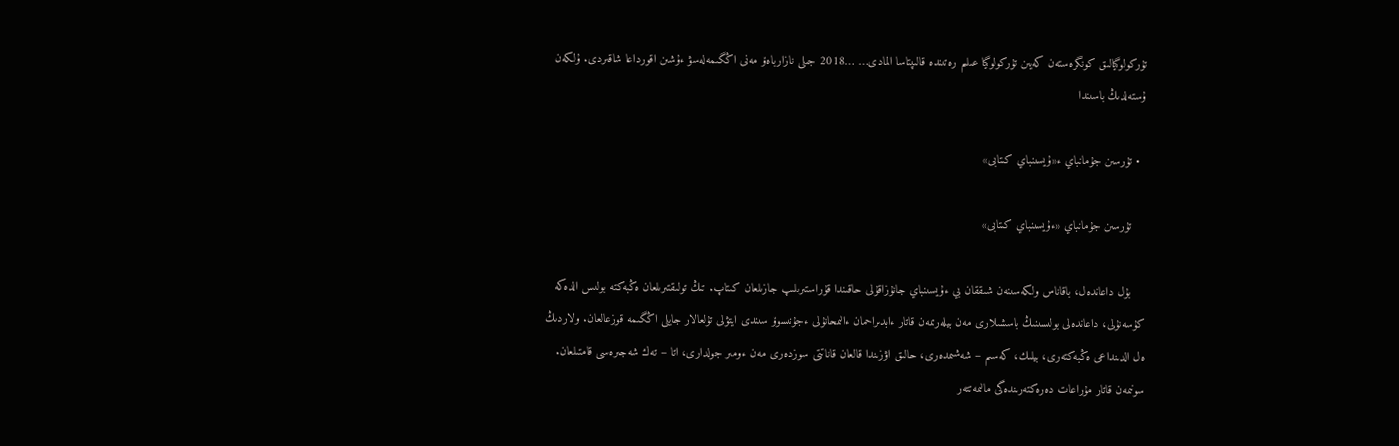تۇركولوگيالىق كونگرەستەن كەيىن تۇركولوگيا عىلىم رەتىندە قالىپتاسا المادى… …2018 جىلى نازارباەۆ مەنى اڭگىمەلەسۋ ءۇشىن اقورداعا شاقىردى. ۇلكەن ۇستەلدىڭ باسىندا

  • تۇرسىن جۇمانباي ء«ۇيسىنباي كىتابى»

    تۇرسىن جۇمانباي «ءۇيسىنباي كىتابى»

    بۇل داعاندەل، باقاناس ولكەسىنەن شىققان بي ءۇيسىنباي جانۇزاقۇلى حاقىندا قۇراستىرىلىپ جازىلعان كىتاپ. تىڭ تولىقتىرىلعان ەڭبەكتە بولىس الدەكە كۇسەنۇلى، داعاندەلى بولىسىنىڭ باسشىلارى مەن بيلەرىمەن قاتار ءابدىراحمان ءالىمحانۇلى ءجۇنىسوۆ سىندى ايتۋلى تۇلعالار جايلى اڭگىمە قوزعالعان. ولاردىڭ ەل الدىنداعى ەڭبەكتەرى، بيلىك، كەسىم – شەشىمدەرى، حالىق اۋزىندا قالعان قاناتتى سوزدەرى مەن ءومىر جولدارى، اتا – تەك شەجىرەسى قامتىلعان. سونىمەن قاتار مۇراعات دەرەكتەرىندەگى مالىمەتتەر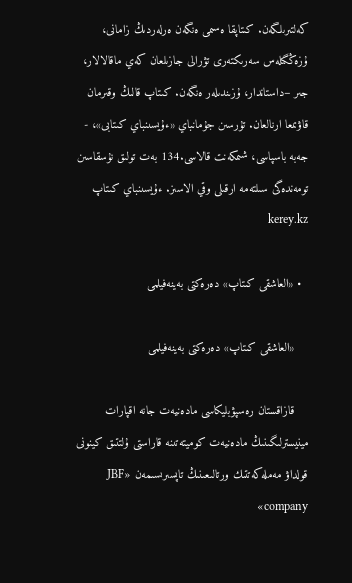كەلتىرىلگەن. كىتاپقا ەسىمى ەنگەن ەرلەردىڭ زامانى، ۇزەڭگىلەس سەرىكتەرى تۋرالى جازىلعان كەي ماقالالار، جىر –داستاندار، ۇزىندىلەر ەنگەن. كىتاپ قالىڭ وقىرمان قاۋىمعا ارنالعان. تۇرسىن جۇمانباي «ءۇيسىنباي كىتابى»، - جەبە باسپاسى، شىمكەنت قالاسى.134 بەت تولىق نۇسقاسىن تومەندەگى سىلتەمە ارقىلى وقي الاسىز. ءۇيسىنباي كىتاپ kerey.kz

  • «العاشقى كىتاپ» دەرەكتى بەينەفيلمى

    «العاشقى كىتاپ» دەرەكتى بەينەفيلمى

    قازاقستان رەسپۋبليكاسى مادەنيەت جانە اقپارات مينيسترلىگىنىڭ مادەنيەت كوميتەتىنە قاراستى ۇلتتىق كينونى قولداۋ مەملەكەتتىك ورتالىعىنىڭ تاپسىرىسىمەن «JBF company»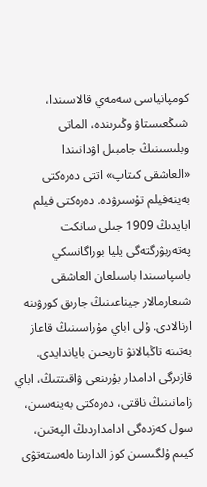كومپانياسى سەمەي قالاسىندا، شىڭعىستاۋ وڭىرىندە، الماتى وبلىسىنىڭ جامبىل اۋدانىندا  «العاشقى كىتاپ» اتتى دەرەكتى بەينەفيلم تۇسىرۋدە. دەرەكتى فيلم ابايدىڭ 1909 جىلى سانكت پەتەربۋرگتەگى يليا بوراگانسكي باسپاسىندا باسىلعان العاشقى شىعارمالار جيناعىنىڭ جارىق كورۋىنە ارنالادى. ۇلى اباي مۇراسىنىڭ قاعاز بەتىنە تاڭبالانۋ تاريحىن باياندايدى. قازىرگى ادامدار بۇرىنعى ۋاقىتتىڭ، اباي زامانىنىڭ ناقتى، دەرەكتى بەينەسىن، سول كەزدەگى ادامداردىڭ الپەتىن، كيىم ۇلگىسىن كوز الدارىنا ەلەستەتۋى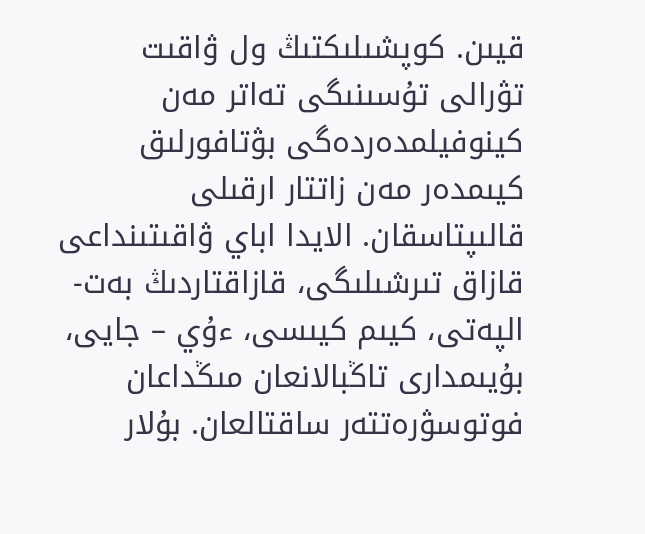قيىن. كوپشىلىكتىڭ ول ۋاقىت تۋرالى تۇسىنىگى تەاتر مەن كينوفيلمدەردەگى بۋتافورلىق كيىمدەر مەن زاتتار ارقىلى قالىپتاسقان. الايدا اباي ۋاقىتىنداعى قازاق تىرشىلىگى، قازاقتاردىڭ بەت-الپەتى، كيىم كيىسى، ءۇي – جايى، بۇيىمدارى تاڭبالانعان مىڭداعان فوتوسۋرەتتەر ساقتالعان. بۇلار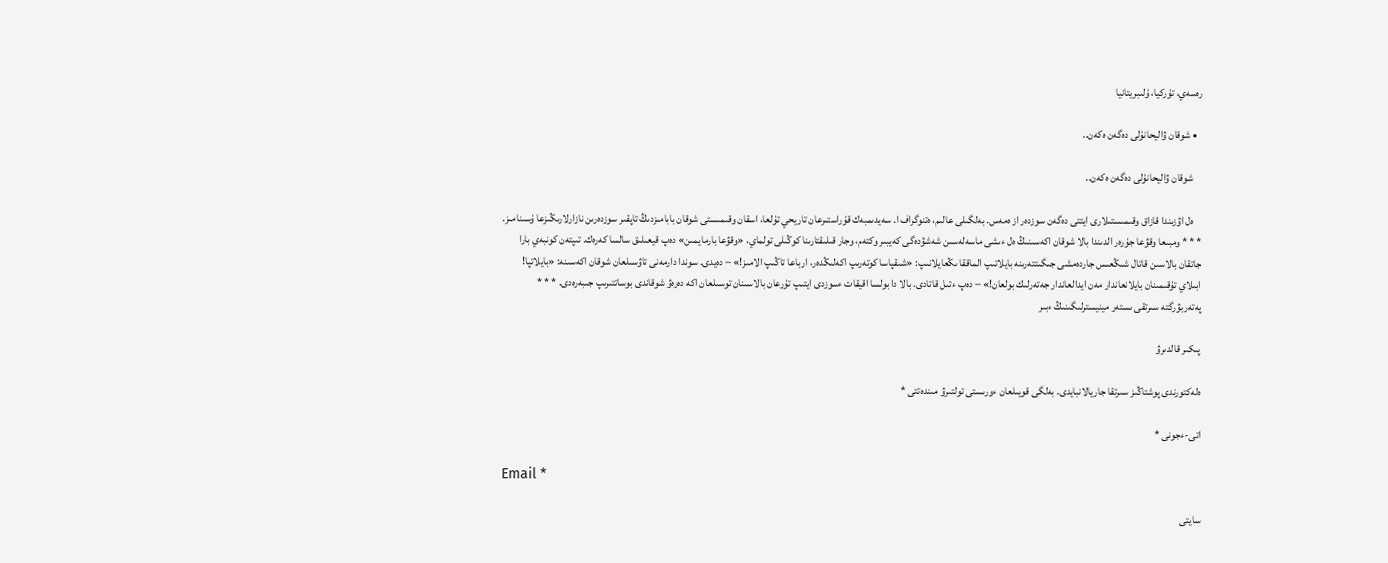رەسەي، تۇركيا، ۇلىبريتانيا

  • شوقان ۋاليحانۇلى دەگەن ەكەن..

    شوقان ۋاليحانۇلى دەگەن ەكەن..

    ەل اۋزىندا قازاق وقىمىستىلارى ايتتى دەگەن سوزدەر از ەمەس. بەلگىلى عالىم، ەتنوگراف ا. سەيدىمبەك قۇراستىرعان تاريحي تۇلعا، اسقان وقىمىستى شوقان بابامىزدىڭ تاپقىر سوزدەرىن نازارلارىڭىزعا ۇسىنامىز. * * * ومبىعا وقۋعا جۇرەر الدىندا بالا شوقان اكەسىنىڭ ەل ءىشى ماسەلەسىن شەشۋدەگى كەيبىر وكتەم، وجار قىلىقتارىنا كوڭىلى تولماي، «وقۋعا بارمايمىن» دەپ قيعىلىق سالسا كەرەك. تىپتەن كونبەي بارا جاتقان بالاسىن قاتال شىڭعىس جاردەمشى جىگىتتەرىنە بايلاتىپ الماققا ىڭعايلانىپ: «شىقپاسا كوتەرىپ اكەلىڭدەر، ارباعا تاڭىپ الامىز!» − دەيدى. سوندا دارمەنى تاۋسىلعان شوقان اكەسىنە: «بايلاتپا! ابىلاي تۇقىمىنان بايلانعاندار مەن ايدالعاندار جەتەرلىك بولعان!» − دەپ ءتىل قاتادى. بالا دا بولسا اقيقات ءسوزدى ايتىپ تۇرعان بالاسىنان توسىلعان اكە دەرەۋ شوقاندى بوساتتىرىپ جىبەرەدى. * * * پەتەربۋرگتە سىرتقى ىستەر مينيسترلىگىنىڭ ءبىر

پىكىر قالدىرۋ

ەلەكتورندى پوشتاڭىز سىرتقا جاريالانبايدى. بەلگى قويىلعان ءورىستى تولتىرۋ مىندەتتى *

اتى-ءجونى *

Email *

سايتى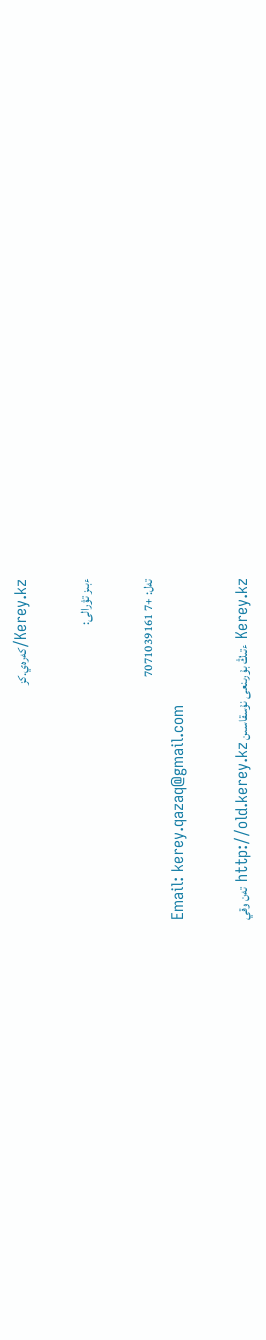Kerey.kz/كەرەي.كز

ءبىز تۋرالى:

تەل: +7 7071039161
Email: kerey.qazaq@gmail.com

Kerey.kz ءتىڭ بۇرىنعى نۇسقاسىن http://old.kerey.kz تەن وقي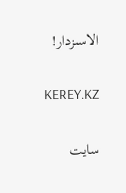الاسىزدار!

KEREY.KZ

سايت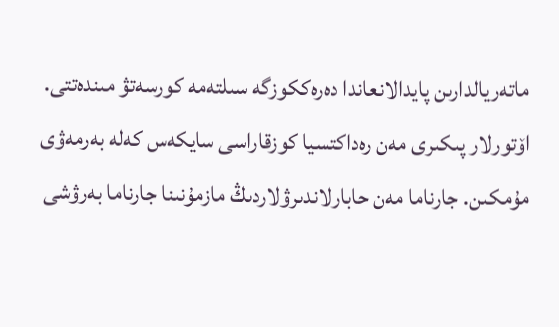ماتەريالدارىن پايدالانعاندا دەرەككوزگە سىلتەمە كورسەتۋ مىندەتتى. اۆتورلار پىكىرى مەن رەداكتسيا كوزقاراسى سايكەس كەلە بەرمەۋى مۇمكىن. جارناما مەن حابارلاندىرۋلاردىڭ مازمۇنىنا جارناما بەرۋشى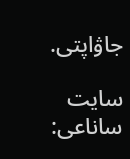جاۋاپتى.

سايت ساناعى: